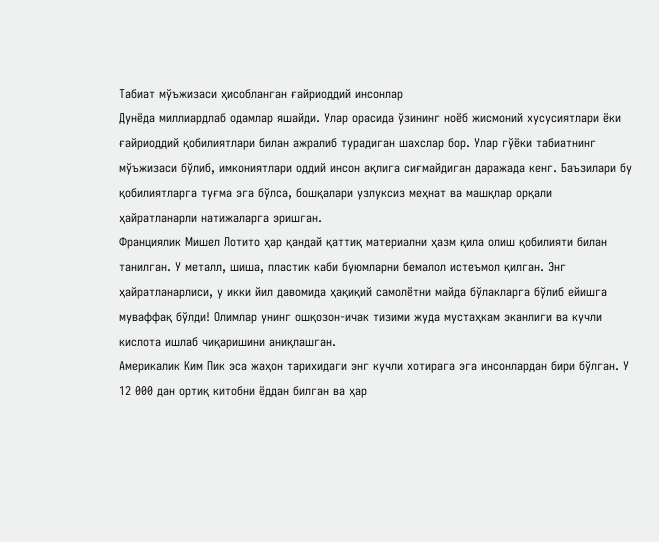Табиат мўъжизаси ҳисобланган ғайриоддий инсонлар
Дунёда миллиардлаб одамлар яшайди. Улар орасида ўзининг ноёб жисмоний хусусиятлари ёки ғайриоддий қобилиятлари билан ажралиб турадиган шахслар бор. Улар гўёки табиатнинг мўъжизаси бўлиб, имкониятлари оддий инсон ақлига сиғмайдиган даражада кенг. Баъзилари бу қобилиятларга туғма эга бўлса, бошқалари узлуксиз меҳнат ва машқлар орқали ҳайратланарли натижаларга эришган.
Франциялик Мишел Лотито ҳар қандай қаттиқ материални ҳазм қила олиш қобилияти билан танилган. У металл, шиша, пластик каби буюмларни бемалол истеъмол қилган. Энг ҳайратланарлиси, у икки йил давомида ҳақиқий самолётни майда бўлакларга бўлиб ейишга муваффақ бўлди! Олимлар унинг ошқозон-ичак тизими жуда мустаҳкам эканлиги ва кучли кислота ишлаб чиқаришини аниқлашган.
Америкалик Ким Пик эса жаҳон тарихидаги энг кучли хотирага эга инсонлардан бири бўлган. У 12 000 дан ортиқ китобни ёддан билган ва ҳар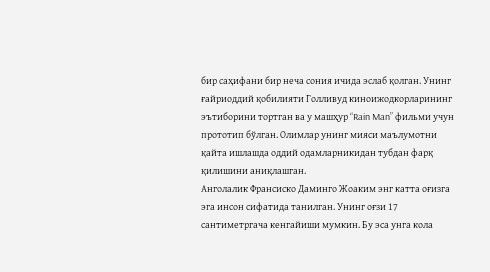бир саҳифани бир неча сония ичида эслаб қолган. Унинг ғайриоддий қобилияти Голливуд киноижодкорларининг эътиборини тортган ва у машҳур “Rain Man” фильми учун прототип бўлган. Олимлар унинг мияси маълумотни қайта ишлашда оддий одамларникидан тубдан фарқ қилишини аниқлашган.
Анголалик Франсиско Даминго Жоаким энг катта оғизга эга инсон сифатида танилган. Унинг оғзи 17 сантиметргача кенгайиши мумкин. Бу эса унга кола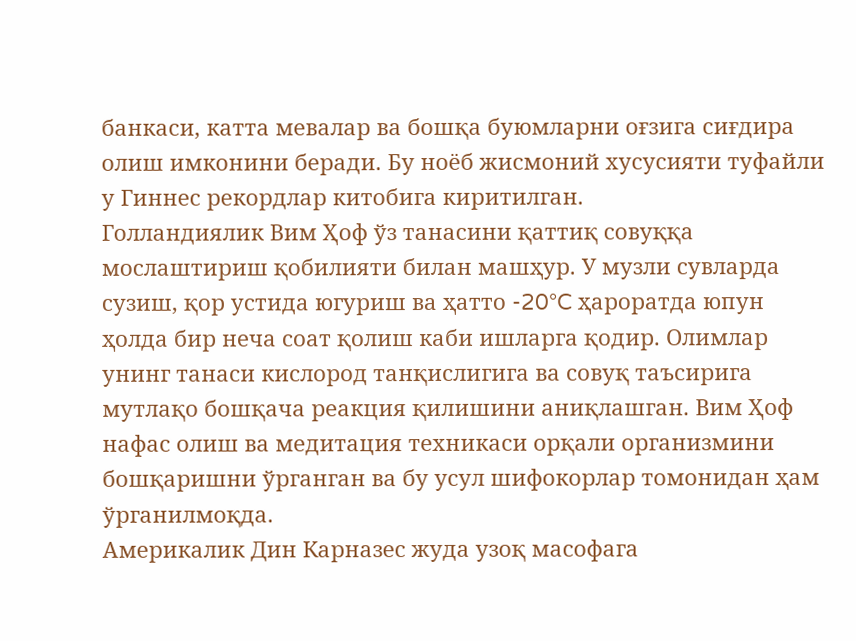банкаси, катта мевалар ва бошқа буюмларни оғзига сиғдира олиш имконини беради. Бу ноёб жисмоний хусусияти туфайли у Гиннес рекордлар китобига киритилган.
Голландиялик Вим Ҳоф ўз танасини қаттиқ совуққа мослаштириш қобилияти билан машҳур. У музли сувларда сузиш, қор устида югуриш ва ҳатто -20°C ҳароратда юпун ҳолда бир неча соат қолиш каби ишларга қодир. Олимлар унинг танаси кислород танқислигига ва совуқ таъсирига мутлақо бошқача реакция қилишини аниқлашган. Вим Ҳоф нафас олиш ва медитация техникаси орқали организмини бошқаришни ўрганган ва бу усул шифокорлар томонидан ҳам ўрганилмоқда.
Америкалик Дин Карназес жуда узоқ масофага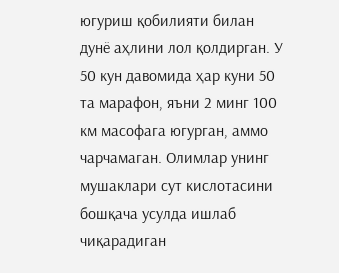югуриш қобилияти билан дунё аҳлини лол қолдирган. У 50 кун давомида ҳар куни 50 та марафон, яъни 2 минг 100 км масофага югурган, аммо чарчамаган. Олимлар унинг мушаклари сут кислотасини бошқача усулда ишлаб чиқарадиган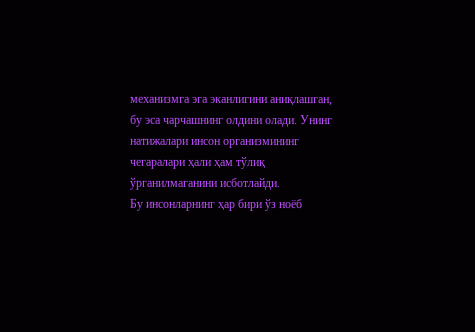механизмга эга эканлигини аниқлашган, бу эса чарчашнинг олдини олади. Унинг натижалари инсон организмининг чегаралари ҳали ҳам тўлиқ ўрганилмаганини исботлайди.
Бу инсонларнинг ҳар бири ўз ноёб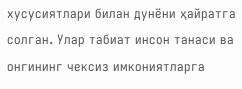хусусиятлари билан дунёни ҳайратга солган. Улар табиат инсон танаси ва онгининг чексиз имкониятларга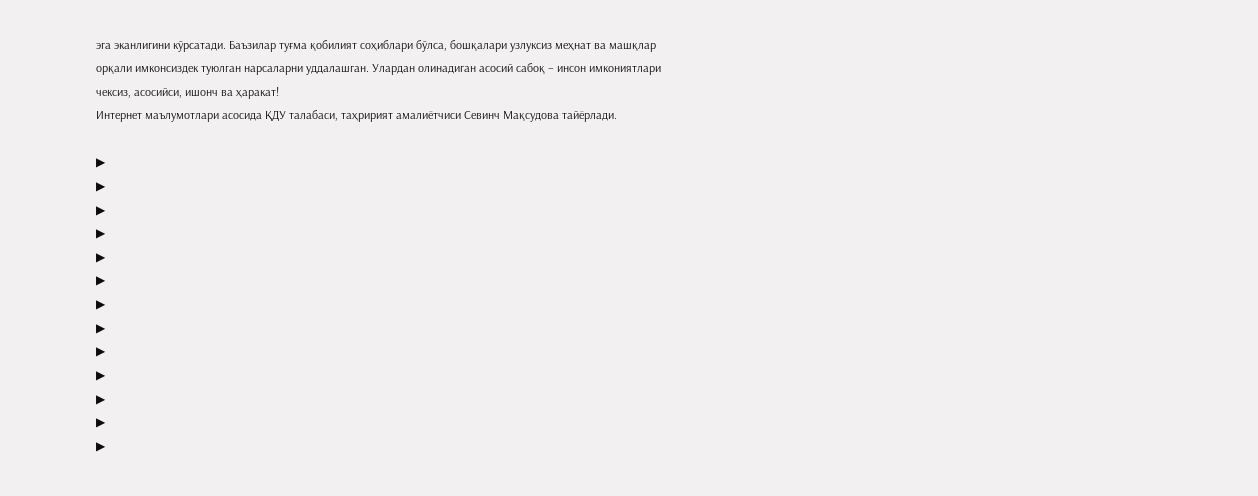эга эканлигини кўрсатади. Баъзилар туғма қобилият соҳиблари бўлса, бошқалари узлуксиз меҳнат ва машқлар орқали имконсиздек туюлган нарсаларни уддалашган. Улардан олинадиган асосий сабоқ – инсон имкониятлари чексиз, асосийси, ишонч ва ҳаракат!
Интернет маълумотлари асосида ҚДУ талабаси, таҳририят амалиётчиси Севинч Мақсудова тайёрлади.

▶
▶
▶
▶
▶
▶
▶
▶
▶
▶
▶
▶
▶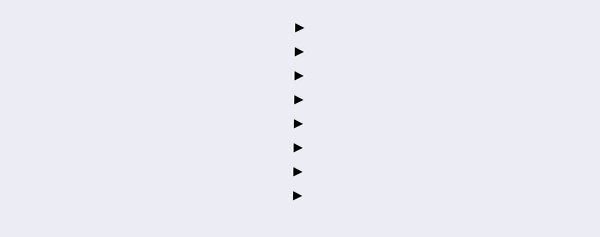▶
▶
▶
▶
▶
▶
▶
▶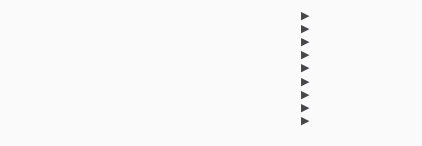▶
▶
▶
▶
▶
▶
▶
▶
▶